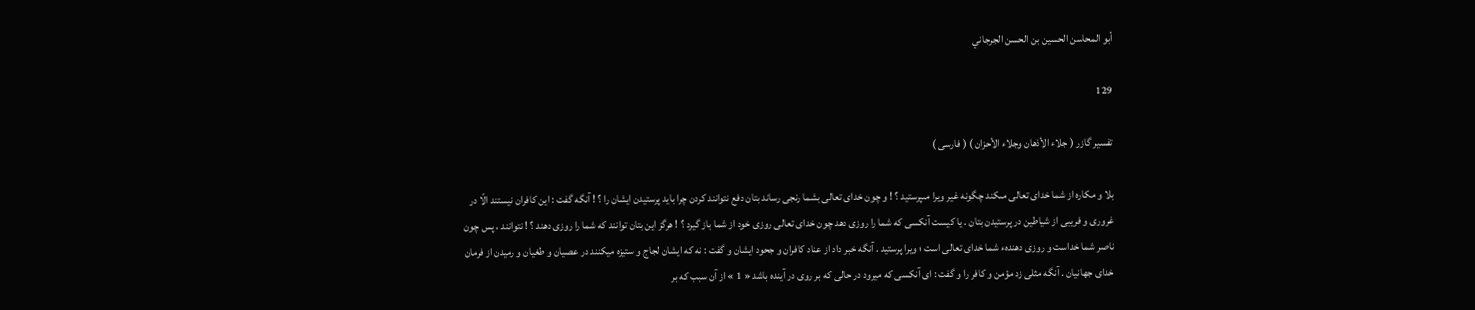أبو المحاسن الحسين بن الحسن الجرجاني

129

تفسير گازر ( جلاء الأذهان وجلاء الأحزان ) ( فارسى )

بلا و مكاره از شما خداى تعالى مىكند چگونه غير ويرا مىپرستيد ؟ ! و چون خداى تعالى بشما رنجى رساند بتان دفع نتوانند كردن چرا بايد پرستيدن ايشان را ؟ ! آنگه گفت : اين كافران نيستند الّا در غرورى و فريبى از شياطين در پرستيدن بتان . يا كيست آنكسى كه شما را روزى دهد چون خداى تعالى روزى خود از شما باز گيرد ؟ ! هرگز اين بتان توانند كه شما را روزى دهند ؟ ! نتوانند ، پس چون ناصر شما خداست و روزى دهندهء شما خداى تعالى است ؛ ويرا پرستيد . آنگه خبر داد از عناد كافران و جحود ايشان و گفت : نه كه ايشان لجاج و ستيزه ميكنند در عصيان و طغيان و رميدن از فرمان خداى جهانيان . آنگه مثلى زد مؤمن و كافر را و گفت : اى آنكسى كه ميرود در حالى كه بر روى در آينده باشد « 1 » از آن سبب كه بر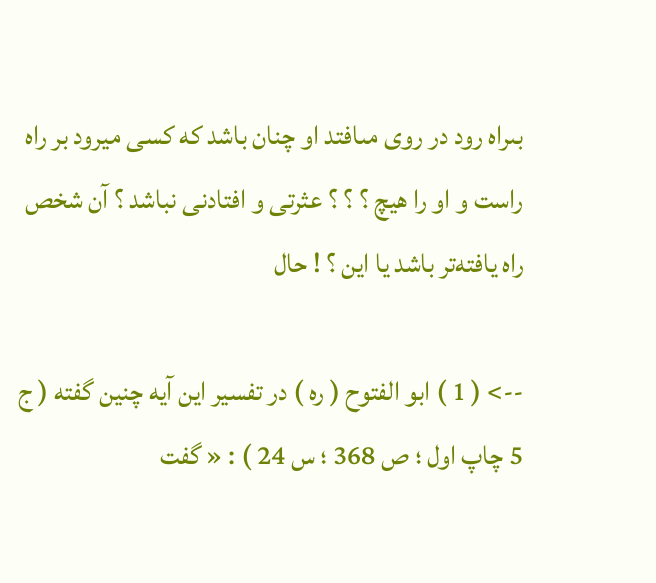بىراه رود در روى مىافتد او چنان باشد كه كسى ميرود بر راه راست و او را هيچ ؟ ؟ ؟ عثرتى و افتادنى نباشد ؟ آن شخص راه يافته‌تر باشد يا اين ؟ ! حال

--> ( 1 ) ابو الفتوح ( ره ) در تفسير اين آيه چنين گفته ( ج 5 چاپ اول ؛ ص 368 ؛ س 24 ) : « گفت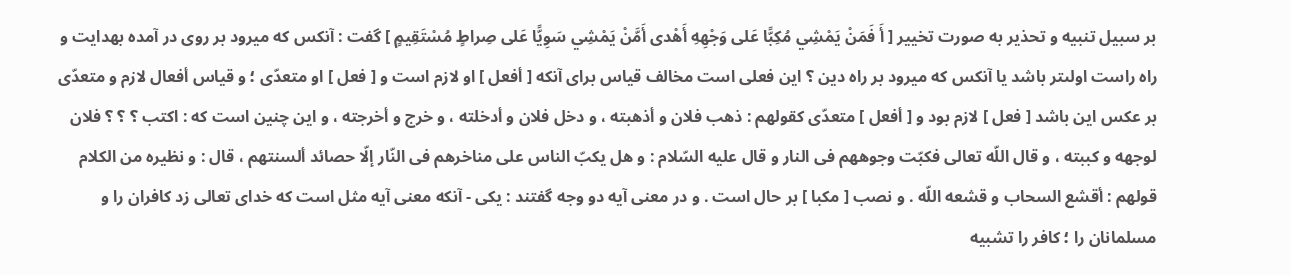بر سبيل تنبيه و تحذير به صورت تخيير [ أَ فَمَنْ يَمْشِي مُكِبًّا عَلى وَجْهِهِ أَهْدى أَمَّنْ يَمْشِي سَوِيًّا عَلى صِراطٍ مُسْتَقِيمٍ ] گفت : آنكس كه ميرود بر روى در آمده بهدايت و راه راست اولىتر باشد يا آنكس كه ميرود بر راه دين ؟ اين فعلى است مخالف قياس براى آنكه [ أفعل ] او لازم است و [ فعل ] او متعدّى ؛ و قياس أفعال لازم و متعدّى بر عكس اين باشد [ فعل ] لازم بود و [ أفعل ] متعدّى كقولهم : ذهب فلان و أذهبته ، و دخل فلان و أدخلته ، و خرج و أخرجته ، و اين چنين است كه : اكتب ؟ ؟ ؟ فلان لوجهه و كببته ، و قال اللّه تعالى فكبّت وجوههم فى النار و قال عليه السّلام : و هل يكبّ الناس على مناخرهم فى النّار إلّا حصائد ألسنتهم ، قال : و نظيره من الكلام قولهم : أقشع السحاب و قشعه اللّه . و نصب [ مكبا ] بر حال است . و در معنى آيه دو وجه گفتند : يكى - آنكه معنى آيه مثل است كه خداى تعالى زد كافران را و مسلمانان را ؛ كافر را تشبيه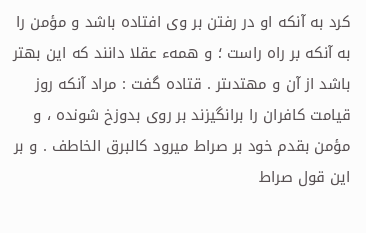كرد به آنكه او در رفتن بر وى افتاده باشد و مؤمن را به آنكه بر راه راست ؛ و همهء عقلا دانند كه اين بهتر باشد از آن و مهتدىتر . قتاده گفت : مراد آنكه روز قيامت كافران را برانگيزند بر روى بدوزخ شونده ، و مؤمن بقدم خود بر صراط ميرود كالبرق الخاطف . و بر اين قول صراط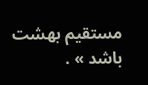مستقيم بهشت باشد » .